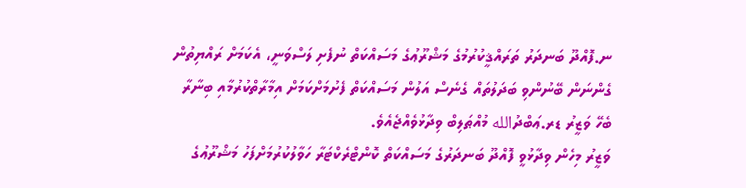ނ.ފޮއްދޫ ބަނދަރު ތަރައްޤީކުރުމުގެ މަޝްރޫޢުގެ މަސައްކަތް ނުފެށި ލަސްވަނީ، އެކަމަށް ރައްޔިތުން ގެންނަން ބޭނުންވި ބަދަލުތައް ގެނެސް އަލުން މަސައްކަތް ފެށުމަށްކަމަށް އިމާރާތްކުރުމާއި ބިނާރާ ބެހޭ ވަޒީރު ޑރ.ޢަބްދުالله މުއްޠަލިބް ވިދާޅުވެއްޖެއެވެ.
ވަޒީރު މިހެން ވިދާޅުވީ ފޮއްދޫ ބަނދަރުގެ މަސައްކަތް ކޮންޓްރެކްޓަރާ ހަވާލުކުރުމަށްފަހު މަޝްރޫޢުގެ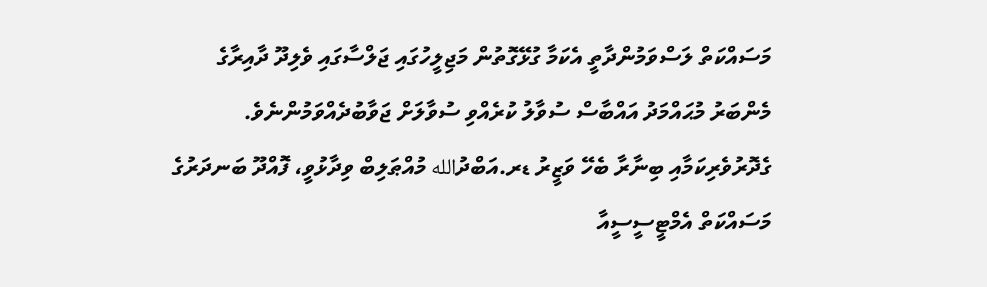މަސައްކަތް ލަސްވަމުންދާތީ އެކަމާ ގުޅޭގޮތުން މަޖިލީހުގައި ޖަލްސާގައި ވެލިދޫ ދާއިރާގެ މެންބަރު މުޙައްމަދު އައްބާސް ސުވާލު ކުރެއްވި ސުވާލަށް ޖަވާބުދެއްވަމުންނެވެ.
ގެދޮރުވެރިކަމާއި ބިނާރާ ބެހޭ ވަޒީރު ޑރ.އަބްދުالله މުއްޠަލިބް ވިދާޅުވީ، ފޮއްދޫ ބަނދަރުގެ މަސައްކަތް އެމްޓީސީސީއާ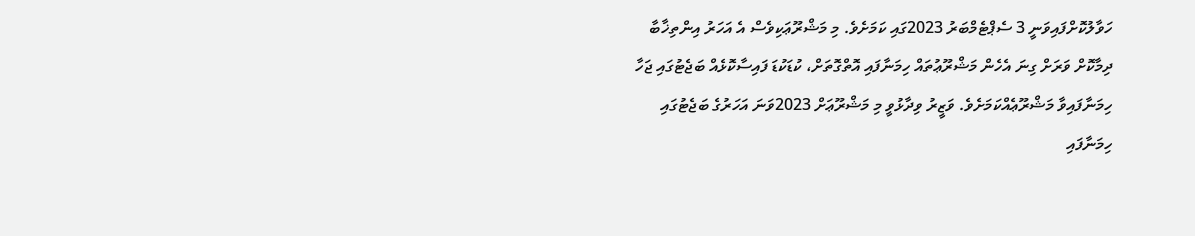ހަވާލުކޮށްފައިވަނީ 3 ސެޕްޓެމްބަރު 2023ގައި ކަމަށެވެ. މި މަޝްރޫޢަކިވެސް އެ އަހަރު އިންތިޚާބާ ދިމާކޮށް ވަރަށް ގިނަ އެހެން މަޝްރޫޢުތައް ހިމަނާފައި އޮތްގޮތަށް، ކުޑަކުޑަ ފައިސާކޮޅެއް ބަޖެޓުގައި ޖަހާ ހިމަނާފައިވާ މަޝްރޫޢެއްކަމަށެވެ. ވަޒީރު ވިދާޅުވީ މި މަޝްރޫޢަށް 2023ވަނަ އަހަރުގެ ބަޖެޓުގައި ހިމަނާފައި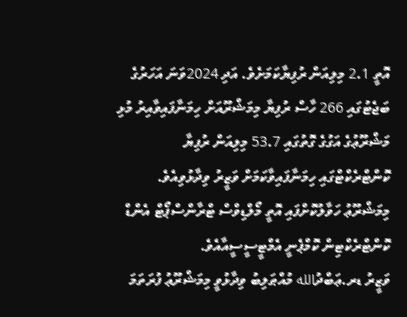އޮތީ 2.1 މިލިއަން ރުފިޔާކަމަށެވެ. އަދި 2024ވަނަ އަހަރުގެ ބަޖެޓުގައި 266 ހާސް ރުފިޔާ މިމަޝްރޫއަށް ހިމަނާފައިވާއިރު މުޅި މަޝްރޫޢުގެ އަގުގެ ގޮތުގައި 53.7 މިލިއަން ރުފިޔާ ކޮންޓްރެކްޓްގައި ހިމަނާފައިވާކަމަށް ވަޒީރު ވިދާޅުވިއެވެ. މިމަޝްރޫޢު ހަވާލުކޮށްފައި އޮތީ މޯލްޑިވްސް ޓްރާންސްޕޯޓް އެންޑް ކޮންޓްރެކްޓިން ކޮމްޕެނީ އެމްޓީސީސީއާއެވެ.
ވަޒީރު ޑރ.ޢަބްދުالله މުއްޠަލިބު ވިދާޅުވީ މިމަޝްރޫޢު ފުރަތަމަ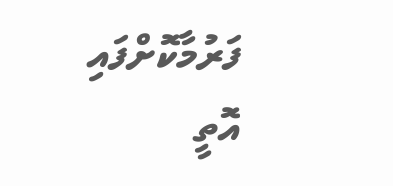ފަރުމާކޮށްފައި އޮތީ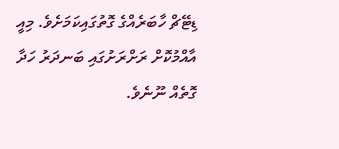ޑިޓޭޗް ހާބަރެއްގެ ގޮތުގައިކަމަށެވެ. މިއީ އާއްމުކޮށް ރަށްރަށުގައި ބަނދަރު ހަދާ ގޮތެއް ނޫނެވެ.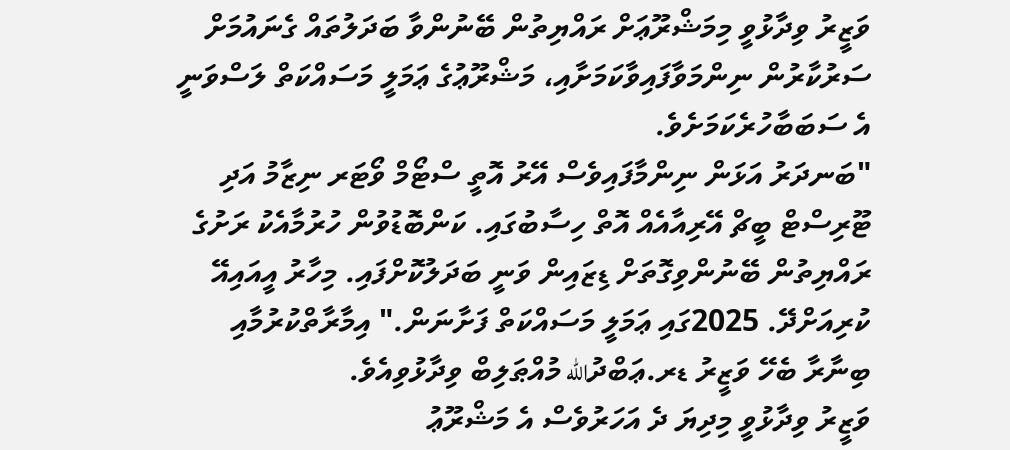ވަޒީރު ވިދާޅުވީ މިމަޝްރޫޢަށް ރައްޔިތުން ބޭނުންވާ ބަދަލުތައް ގެނައުމަށް ސަރުކާރުން ނިންމަވާފައިވާކަމަށާއި، މަޝްރޫޢުގެ ޢަމަލީ މަސައްކަތް ލަސްވަނީ އެ ސަބަބާހުރެކަމަށެވެ.
"ބަނދަރު އަޅަން ނިންމާފައިވެސް އޭރު އޮތީ ސްޓޯމް ވޯޓަރ ނިޒާމު އަދި ޓޫރިސްޓް ބީޗް އޭރިއާއެއް އޮތް ހިސާބުގައި. ކަންބޮޑުވުން ހުރުމާއެކު ރަށުގެ ރައްޔިތުން ބޭނުންވިގޮތަށް ޑިޒައިން ވަނީ ބަދަލުކޮށްފައި. މިހާރު އީއައިއޭ ކުރިއަށްދޭ. 2025ގައި ޢަމަލީ މަސައްކަތް ފަށާނަން." އިމާރާތްކުރުމާއި ބިނާރާ ބެހޭ ވަޒީރު ޑރ.ޢަބްދުالله މުއްޠަލިބް ވިދާޅުވިއެވެ.
ވަޒީރު ވިދާޅުވީ މިދިޔަ ދެ އަހަރުވެސް އެ މަޝްރޫޢު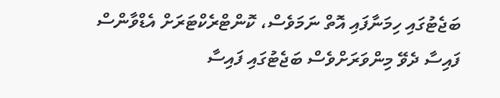ބަޖެޓުގައި ހިމަނާފައި އޮތް ނަމަވެސް، ކޮންޓްރެކްޓަރަށް އެޑްވާންސް ފައިސާ ދެވޭ މިންވަރަށްވެސް ބަޖެޓުގައި ފައިސާ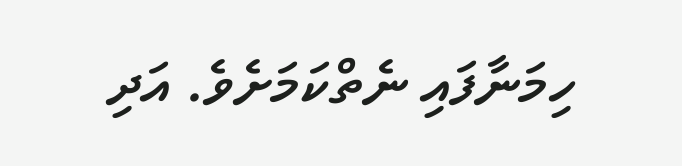ހިމަނާފައި ނެތްކަމަށެވެ. އަދި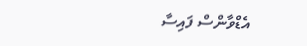އެޑްވާންސް ފައިސާ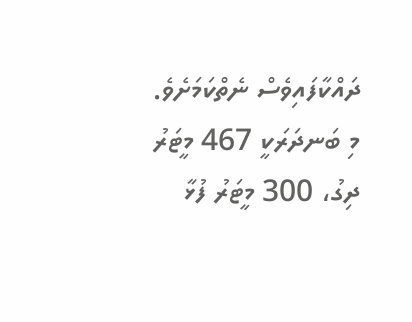ދައްކާފައިވެސް ނެތްކަމަށެވެ.
މި ބަނދަރަކީ 467 މީޓަރު ދިގު، 300 މީޓަރު ފުޅާ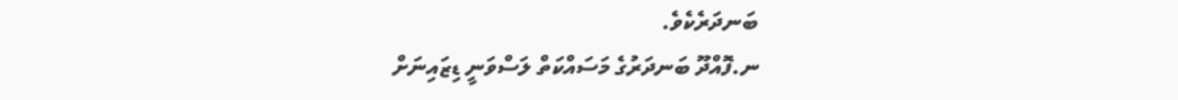ބަނދަރެކެވެ.
ނ.ފޮއްދޫ ބަނދަރުގެ މަސައްކަތް ލަސްވަނީ ޑިޒައިނަށް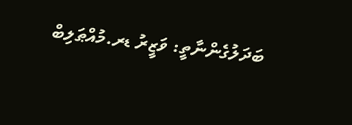ބަދަލުގެންނާތީ: ވަޒީރު ޑރ.މުއްޠަލިބް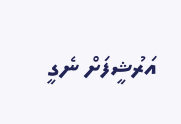އަރުޝީފަށް ނެގީ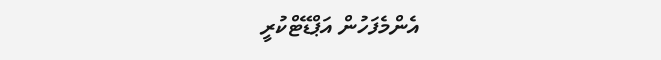އެންމެފަހުން އަޕްޑޭޓްކުރީ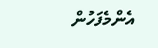އެންމެފަހުން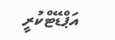އަޕްޑޭޓްކުރީ